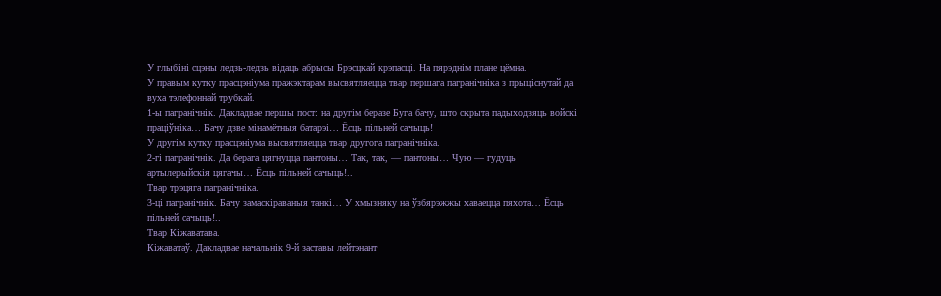У глыбіні сцэны ледзь-ледзь відаць абрысы Брэсцкай крэпасці. На пярэднім плане цёмна.
У правым кутку прасцэніума пражэктарам высвятляецца твар першага пагранічніка з прыціснутай да вуха тэлефоннай трубкай.
1-ы пагранічнік. Дакладвае першы пост: на другім беразе Буга бачу, што скрыта падыходзяць войскі праціўніка… Бачу дзве мінамётныя батарэі… Ёсць пільней сачыць!
У другім кутку прасцэніума высвятляецца твар другога пагранічніка.
2-гі пагранічнік. Да берага цягнуцца пантоны… Так, так, — пантоны… Чую — гудуць артылерыйскія цягачы… Ёсць пільней сачыць!..
Твар трэцяга пагранічніка.
3-ці пагранічнік. Бачу замаскіраваныя танкі… У хмызняку на ўзбярэжжы хаваецца пяхота… Ёсць пільней сачыць!..
Твар Кіжаватава.
Кіжаватаў. Дакладвае начальнік 9-й заставы лейтэнант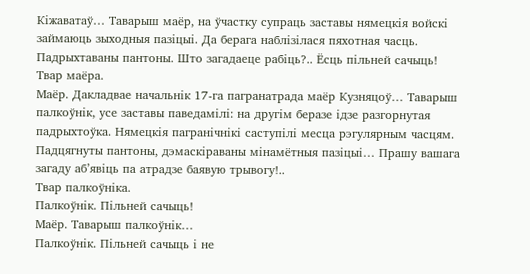Кіжаватаў… Таварыш маёр, на ўчастку супраць заставы нямецкія войскі займаюць зыходныя пазіцыі. Да берага наблізілася пяхотная часць. Падрыхтаваны пантоны. Што загадаеце рабіць?.. Ёсць пільней сачыць!
Твар маёра.
Маёр. Дакладвае начальнік 17-га пагранатрада маёр Кузняцоў… Таварыш палкоўнік, усе заставы паведамілі: на другім беразе ідзе разгорнутая падрыхтоўка. Нямецкія пагранічнікі саступілі месца рэгулярным часцям. Падцягнуты пантоны, дэмаскіраваны мінамётныя пазіцыі… Прашу вашага загаду аб’явіць па атрадзе баявую трывогу!..
Твар палкоўніка.
Палкоўнік. Пільней сачыць!
Маёр. Таварыш палкоўнік…
Палкоўнік. Пільней сачыць і не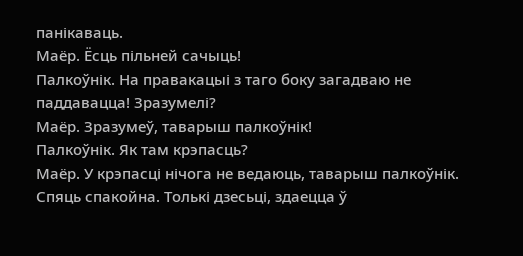панікаваць.
Маёр. Ёсць пільней сачыць!
Палкоўнік. На правакацыі з таго боку загадваю не паддавацца! Зразумелі?
Маёр. Зразумеў, таварыш палкоўнік!
Палкоўнік. Як там крэпасць?
Маёр. У крэпасці нічога не ведаюць, таварыш палкоўнік. Спяць спакойна. Толькі дзесьці, здаецца ў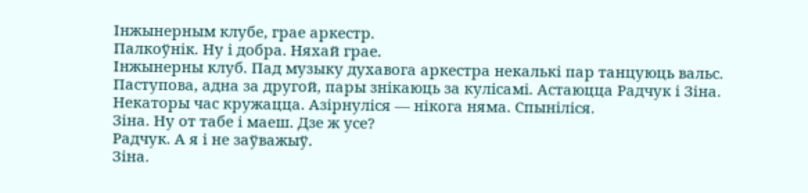Інжынерным клубе, грае аркестр.
Палкоўнік. Ну і добра. Няхай грае.
Інжынерны клуб. Пад музыку духавога аркестра некалькі пар танцуюць вальс. Паступова, адна за другой, пары знікаюць за кулісамі. Астаюцца Радчук і Зіна. Некаторы час кружацца. Азірнуліся — нікога няма. Спыніліся.
Зіна. Ну от табе і маеш. Дзе ж усе?
Радчук. А я і не заўважыў.
Зіна.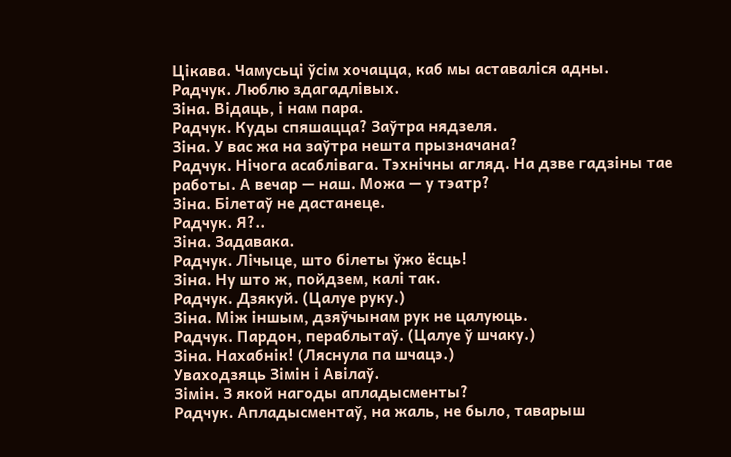Цікава. Чамусьці ўсім хочацца, каб мы аставаліся адны.
Радчук. Люблю здагадлівых.
Зіна. Відаць, і нам пара.
Радчук. Куды спяшацца? Заўтра нядзеля.
Зіна. У вас жа на заўтра нешта прызначана?
Радчук. Нічога асаблівага. Тэхнічны агляд. На дзве гадзіны тае работы. А вечар — наш. Можа — у тэатр?
Зіна. Білетаў не дастанеце.
Радчук. Я?..
Зіна. Задавака.
Радчук. Лічыце, што білеты ўжо ёсць!
Зіна. Ну што ж, пойдзем, калі так.
Радчук. Дзякуй. (Цалуе руку.)
Зіна. Між іншым, дзяўчынам рук не цалуюць.
Радчук. Пардон, пераблытаў. (Цалуе ў шчаку.)
Зіна. Нахабнік! (Ляснула па шчацэ.)
Уваходзяць Зімін і Авілаў.
Зімін. З якой нагоды апладысменты?
Радчук. Апладысментаў, на жаль, не было, таварыш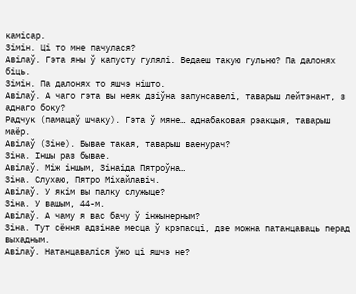камісар.
Зімін. Ці то мне пачулася?
Авілаў. Гэта яны ў капусту гулялі. Ведаеш такую гульню? Па далонях біць.
Зімін. Па далонях то яшчэ нішто.
Авілаў. А чаго гэта вы неяк дзіўна запунсавелі, таварыш лейтэнант, з аднаго боку?
Радчук (памацаў шчаку). Гэта ў мяне… аднабаковая рэакцыя, таварыш маёр.
Авілаў (Зіне). Бывае такая, таварыш ваенурач?
Зіна. Іншы раз бывае.
Авілаў. Між іншым, Зінаіда Пятроўна…
Зіна. Слухаю, Пятро Міхайлавіч.
Авілаў. У якім вы палку служыце?
Зіна. У вашым, 44-м.
Авілаў. А чаму я вас бачу ў інжынерным?
Зіна. Тут сёння адзінае месца ў крэпасці, дзе можна патанцаваць перад выхадным.
Авілаў. Натанцаваліся ўжо ці яшчэ не?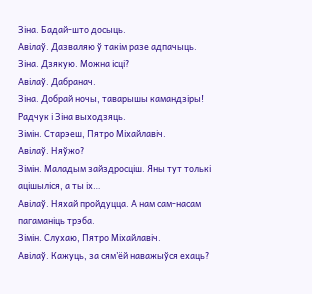Зіна. Бадай-што досыць.
Авілаў. Дазваляю ў такім разе адпачыць.
Зіна. Дзякую. Можна ісці?
Авілаў. Дабранач.
Зіна. Добрай ночы, таварышы камандзіры!
Радчук і Зіна выходзяць.
Зімін. Старэеш, Пятро Міхайлавіч.
Авілаў. Няўжо?
Зімін. Маладым зайздросціш. Яны тут толькі ацішыліся, а ты іх…
Авілаў. Няхай пройдуцца. А нам сам-насам пагаманіць трэба.
Зімін. Слухаю, Пятро Міхайлавіч.
Авілаў. Кажуць, за сям’ёй наважыўся ехаць?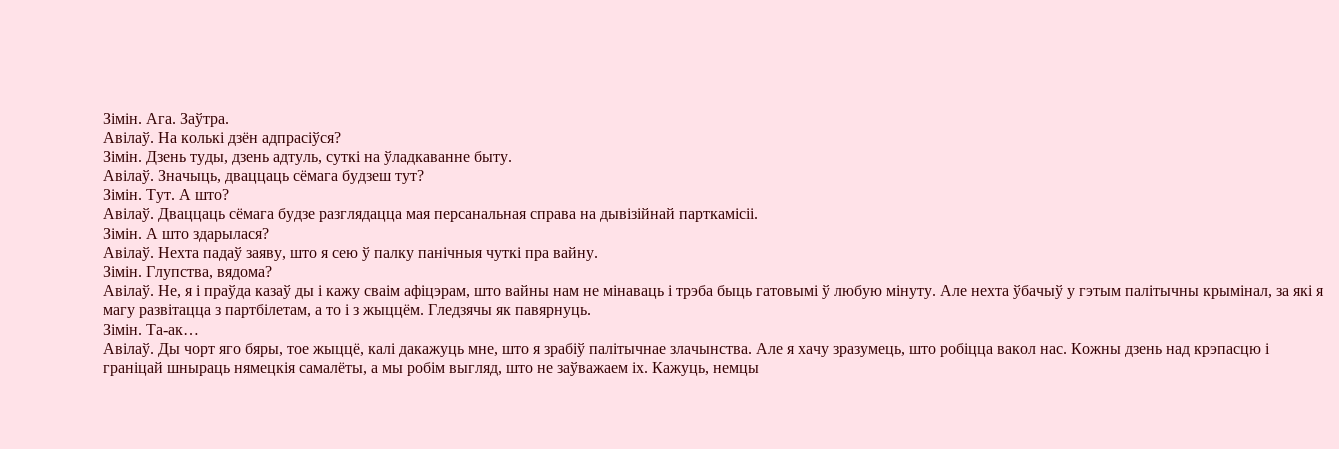Зімін. Ага. Заўтра.
Авілаў. На колькі дзён адпрасіўся?
Зімін. Дзень туды, дзень адтуль, суткі на ўладкаванне быту.
Авілаў. Значыць, дваццаць сёмага будзеш тут?
Зімін. Тут. А што?
Авілаў. Дваццаць сёмага будзе разглядацца мая персанальная справа на дывізійнай парткамісіі.
Зімін. А што здарылася?
Авілаў. Нехта падаў заяву, што я сею ў палку панічныя чуткі пра вайну.
Зімін. Глупства, вядома?
Авілаў. Не, я і праўда казаў ды і кажу сваім афіцэрам, што вайны нам не мінаваць і трэба быць гатовымі ў любую мінуту. Але нехта ўбачыў у гэтым палітычны крымінал, за які я магу развітацца з партбілетам, а то і з жыццём. Гледзячы як павярнуць.
Зімін. Та-ак…
Авілаў. Ды чорт яго бяры, тое жыццё, калі дакажуць мне, што я зрабіў палітычнае злачынства. Але я хачу зразумець, што робіцца вакол нас. Кожны дзень над крэпасцю і граніцай шныраць нямецкія самалёты, а мы робім выгляд, што не заўважаем іх. Кажуць, немцы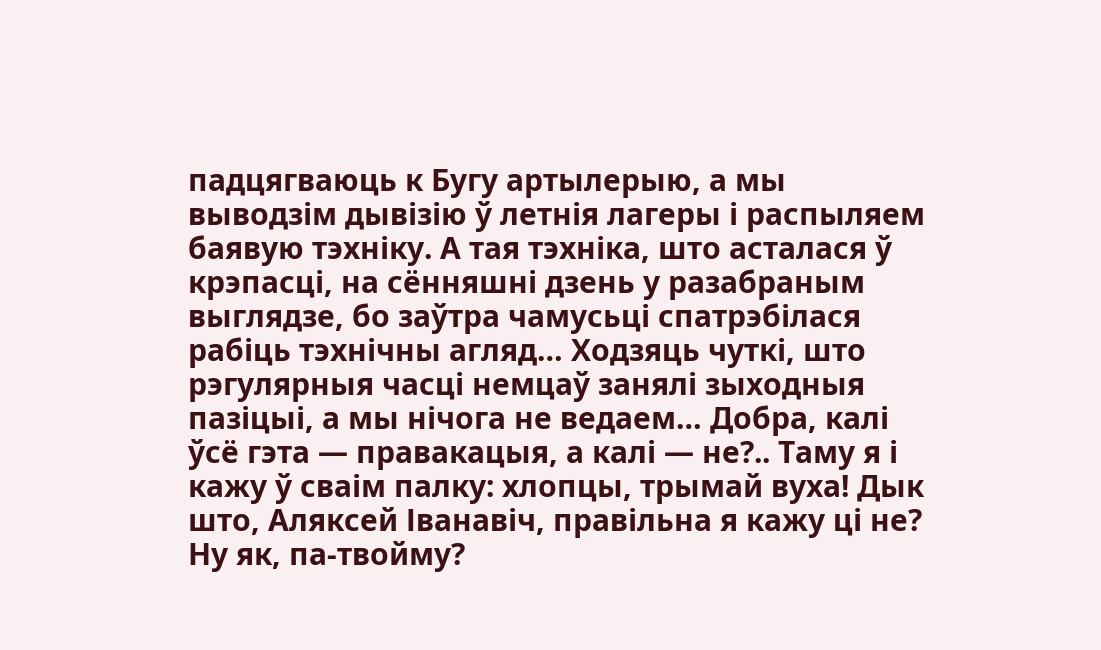падцягваюць к Бугу артылерыю, а мы выводзім дывізію ў летнія лагеры і распыляем баявую тэхніку. А тая тэхніка, што асталася ў крэпасці, на сённяшні дзень у разабраным выглядзе, бо заўтра чамусьці спатрэбілася рабіць тэхнічны агляд… Ходзяць чуткі, што рэгулярныя часці немцаў занялі зыходныя пазіцыі, а мы нічога не ведаем… Добра, калі ўсё гэта — правакацыя, а калі — не?.. Таму я і кажу ў сваім палку: хлопцы, трымай вуха! Дык што, Аляксей Іванавіч, правільна я кажу ці не? Ну як, па-твойму?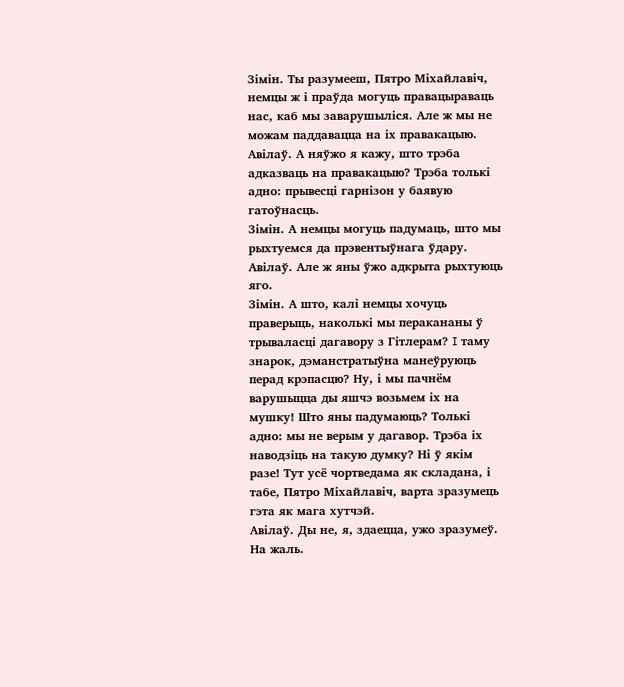Зімін. Ты разумееш, Пятро Міхайлавіч, немцы ж і праўда могуць правацыраваць нас, каб мы заварушыліся. Але ж мы не можам паддавацца на іх правакацыю.
Авілаў. А няўжо я кажу, што трэба адказваць на правакацыю? Трэба толькі адно: прывесці гарнізон у баявую гатоўнасць.
Зімін. А немцы могуць падумаць, што мы рыхтуемся да прэвентыўнага ўдару.
Авілаў. Але ж яны ўжо адкрыта рыхтуюць яго.
Зімін. А што, калі немцы хочуць праверыць, наколькі мы перакананы ў трываласці дагавору з Гітлерам? I таму знарок, дэманстратыўна манеўруюць перад крэпасцю? Ну, і мы пачнём варушыцца ды яшчэ возьмем іх на мушку! Што яны падумаюць? Толькі адно: мы не верым у дагавор. Трэба іх наводзіць на такую думку? Ні ў якім разе! Тут усё чортведама як складана, і табе, Пятро Міхайлавіч, варта зразумець гэта як мага хутчэй.
Авілаў. Ды не, я, здаецца, ужо зразумеў. На жаль.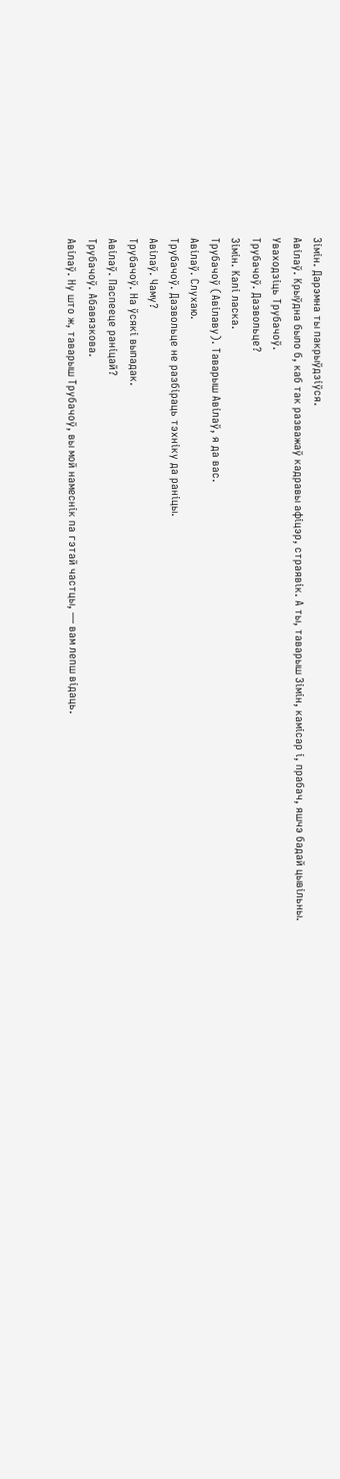Зімін. Дарэмна ты пакрыўдзіўся.
Авілаў. Крыўдна было б, каб так разважаў кадравы афіцэр, страявік. А ты, таварыш Зімін, камісар і, прабач, яшчэ бадай цывільны.
Уваходзіць Трубачоў.
Трубачоў. Дазвольце?
Зімін. Калі ласка.
Трубачоў (Авілаву). Таварыш Авілаў, я да вас.
Авілаў. Слухаю.
Трубачоў. Дазвольце не разбіраць тэхніку да раніцы.
Авілаў. Чаму?
Трубачоў. На ўсякі выпадак.
Авілаў. Паспееце раніцай?
Трубачоў. Абавязкова.
Авілаў. Ну што ж, таварыш Трубачоў, вы мой намеснік па гэтай частцы, — вам лепш відаць.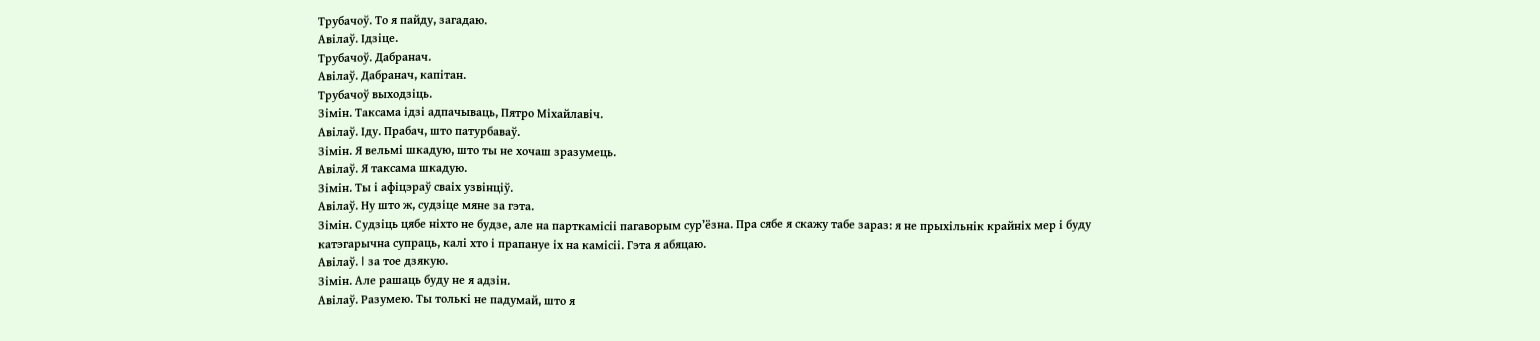Трубачоў. То я пайду, загадаю.
Авілаў. Ідзіце.
Трубачоў. Дабранач.
Авілаў. Дабранач, капітан.
Трубачоў выходзіць.
Зімін. Таксама ідзі адпачываць, Пятро Міхайлавіч.
Авілаў. Іду. Прабач, што патурбаваў.
Зімін. Я вельмі шкадую, што ты не хочаш зразумець.
Авілаў. Я таксама шкадую.
Зімін. Ты і афіцэраў сваіх узвінціў.
Авілаў. Ну што ж, судзіце мяне за гэта.
Зімін. Судзіць цябе ніхто не будзе, але на парткамісіі пагаворым сур’ёзна. Пра сябе я скажу табе зараз: я не прыхільнік крайніх мер і буду катэгарычна супраць, калі хто і прапануе іх на камісіі. Гэта я абяцаю.
Авілаў. I за тое дзякую.
Зімін. Але рашаць буду не я адзін.
Авілаў. Разумею. Ты толькі не падумай, што я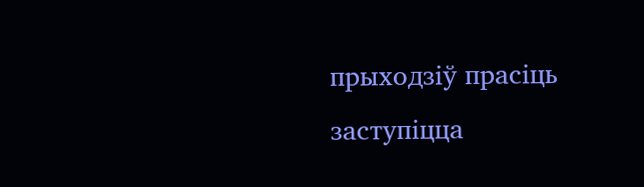прыходзіў прасіць заступіцца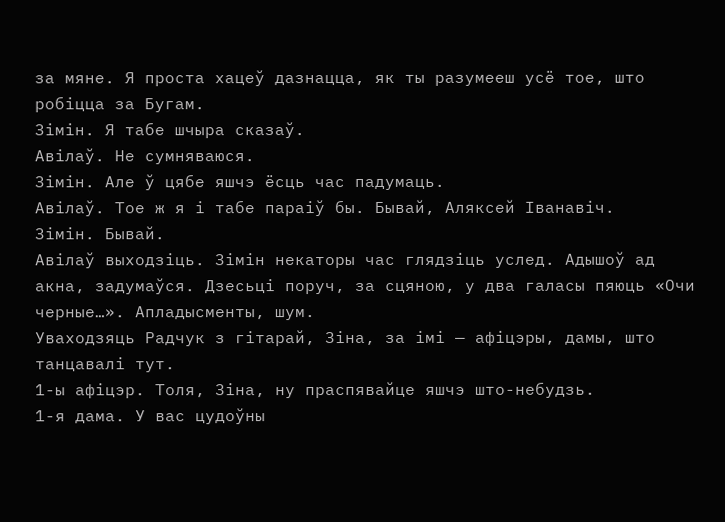за мяне. Я проста хацеў дазнацца, як ты разумееш усё тое, што робіцца за Бугам.
Зімін. Я табе шчыра сказаў.
Авілаў. Не сумняваюся.
Зімін. Але ў цябе яшчэ ёсць час падумаць.
Авілаў. Тое ж я і табе параіў бы. Бывай, Аляксей Іванавіч.
Зімін. Бывай.
Авілаў выходзіць. Зімін некаторы час глядзіць услед. Адышоў ад акна, задумаўся. Дзесьці поруч, за сцяною, у два галасы пяюць «Очи черные…». Апладысменты, шум.
Уваходзяць Радчук з гітарай, Зіна, за імі — афіцэры, дамы, што танцавалі тут.
1-ы афіцэр. Толя, Зіна, ну праспявайце яшчэ што-небудзь.
1-я дама. У вас цудоўны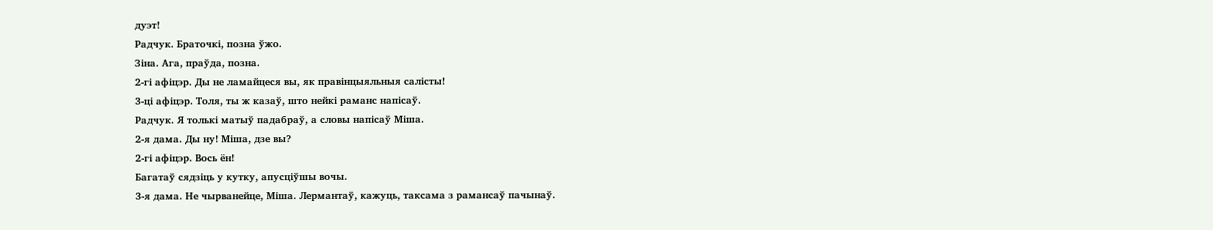дуэт!
Радчук. Браточкі, позна ўжо.
Зіна. Ага, праўда, позна.
2-гі афіцэр. Ды не ламайцеся вы, як правінцыяльныя салісты!
3-ці афіцэр. Толя, ты ж казаў, што нейкі раманс напісаў.
Радчук. Я толькі матыў падабраў, а словы напісаў Міша.
2-я дама. Ды ну! Міша, дзе вы?
2-гі афіцэр. Вось ён!
Багатаў сядзіць у кутку, апусціўшы вочы.
3-я дама. Не чырванейце, Міша. Лермантаў, кажуць, таксама з рамансаў пачынаў.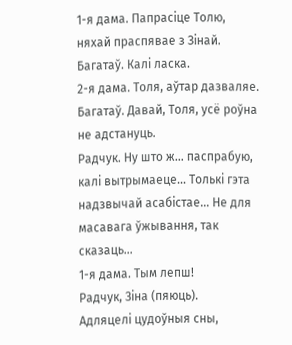1-я дама. Папрасіце Толю, няхай праспявае з Зінай.
Багатаў. Калі ласка.
2-я дама. Толя, аўтар дазваляе.
Багатаў. Давай, Толя, усё роўна не адстануць.
Радчук. Ну што ж… паспрабую, калі вытрымаеце… Толькі гэта надзвычай асабістае… Не для масавага ўжывання, так сказаць…
1-я дама. Тым лепш!
Радчук, Зіна (пяюць).
Адляцелі цудоўныя сны,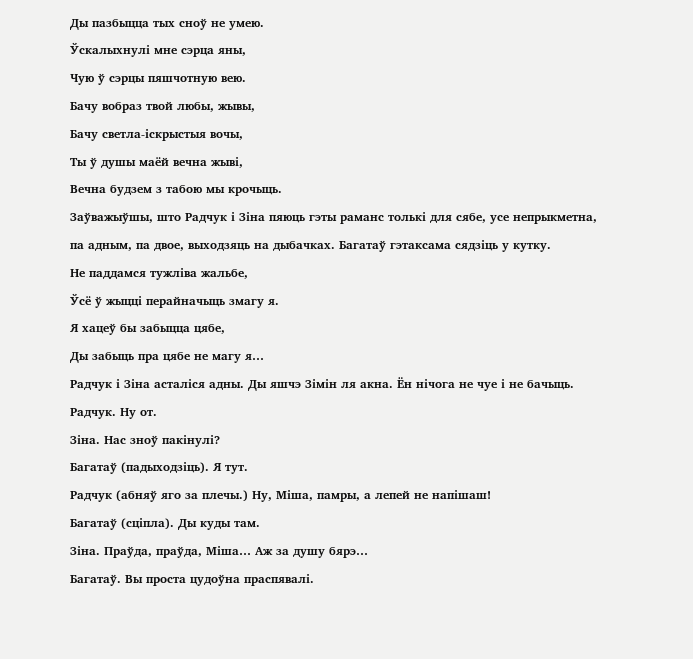Ды пазбыцца тых сноў не умею.
Ўскалыхнулі мне сэрца яны,
Чую ў сэрцы пяшчотную вею.
Бачу вобраз твой любы, жывы,
Бачу светла-іскрыстыя вочы,
Ты ў душы маёй вечна жыві,
Вечна будзем з табою мы крочыць.
Заўважыўшы, што Радчук і Зіна пяюць гэты раманс толькі для сябе, усе непрыкметна, па адным, па двое, выходзяць на дыбачках. Багатаў гэтаксама сядзіць у кутку.
Не паддамся тужліва жальбе,
Ўсё ў жыцці перайначыць змагу я.
Я хацеў бы забыцца цябе,
Ды забыць пра цябе не магу я…
Радчук і Зіна асталіся адны. Ды яшчэ Зімін ля акна. Ён нічога не чуе і не бачыць.
Радчук. Ну от.
Зіна. Нас зноў пакінулі?
Багатаў (падыходзіць). Я тут.
Радчук (абняў яго за плечы.) Ну, Міша, памры, а лепей не напішаш!
Багатаў (сціпла). Ды куды там.
Зіна. Праўда, праўда, Міша… Аж за душу бярэ…
Багатаў. Вы проста цудоўна праспявалі.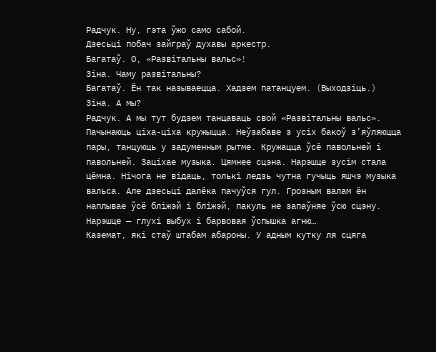Радчук. Ну, гэта ўжо само сабой.
Дзесьці побач зайграў духавы аркестр.
Багатаў. О, «Развітальны вальс»!
Зіна. Чаму развітальны?
Багатаў. Ён так называецца. Хадзем патанцуем. (Выходзіць.)
Зіна. А мы?
Радчук. А мы тут будзем танцаваць свой «Развітальны вальс».
Пачынаюць ціха-ціха кружыцца. Неўзабаве з усіх бакоў з’яўляюцца пары, танцуюць у задуменным рытме. Кружацца ўсё павольней і павольней. Заціхае музыка. Цямнее сцэна. Нарэшце зусім стала цёмна. Нічога не відаць, толькі ледзь чутна гучыць яшчэ музыка вальса. Але дзесьці далёка пачуўся гул. Грозным валам ён наплывае ўсё бліжэй і бліжэй, пакуль не запаўняе ўсю сцэну. Нарэшце — глухі выбух і барвовая ўспышка агню…
Каземат, які стаў штабам абароны. У адным кутку ля сцяга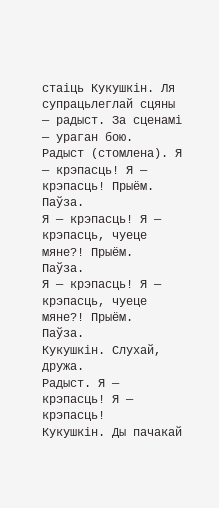стаіць Кукушкін. Ля супрацьлеглай сцяны — радыст. За сценамі — ураган бою.
Радыст (стомлена). Я — крэпасць! Я — крэпасць! Прыём.
Паўза.
Я — крэпасць! Я — крэпасць, чуеце мяне?! Прыём.
Паўза.
Я — крэпасць! Я — крэпасць, чуеце мяне?! Прыём.
Паўза.
Кукушкін. Слухай, дружа.
Радыст. Я — крэпасць! Я — крэпасць!
Кукушкін. Ды пачакай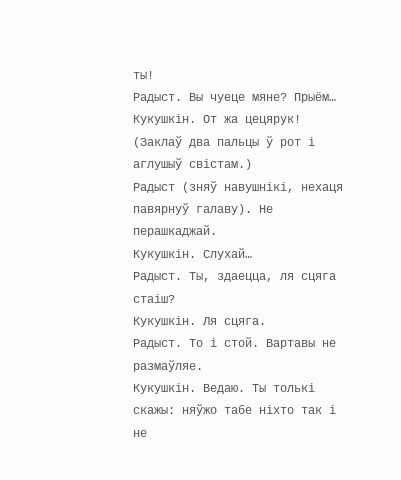ты!
Радыст. Вы чуеце мяне? Прыём…
Кукушкін. От жа цецярук! (Заклаў два пальцы ў рот і аглушыў свістам.)
Радыст (зняў навушнікі, нехаця павярнуў галаву). Не перашкаджай.
Кукушкін. Слухай…
Радыст. Ты, здаецца, ля сцяга стаіш?
Кукушкін. Ля сцяга.
Радыст. То і стой. Вартавы не размаўляе.
Кукушкін. Ведаю. Ты толькі скажы: няўжо табе ніхто так і не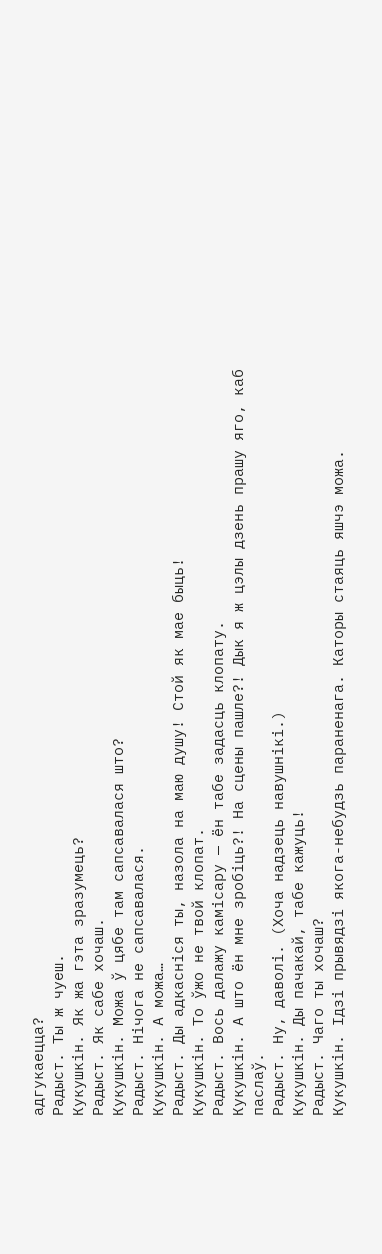адгукаецца?
Радыст. Ты ж чуеш.
Кукушкін. Як жа гэта зразумець?
Радыст. Як сабе хочаш.
Кукушкін. Можа ў цябе там сапсавалася што?
Радыст. Нічога не сапсавалася.
Кукушкін. А можа…
Радыст. Ды адкасніся ты, назола на маю душу! Стой як мае быць!
Кукушкін. То ўжо не твой клопат.
Радыст. Вось далажу камісару — ён табе задасць клопату.
Кукушкін. А што ён мне зробіць?! На сцены пашле?! Дык я ж цэлы дзень прашу яго, каб паслаў.
Радыст. Ну, даволі. (Хоча надзець навушнікі.)
Кукушкін. Ды пачакай, табе кажуць!
Радыст. Чаго ты хочаш?
Кукушкін. Ідзі прывядзі якога-небудзь параненага. Каторы стаяць яшчэ можа.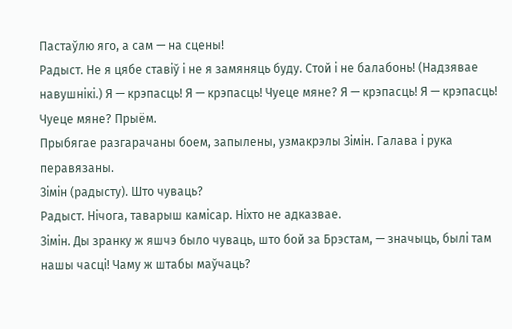Пастаўлю яго, а сам — на сцены!
Радыст. Не я цябе ставіў і не я замяняць буду. Стой і не балабонь! (Надзявае навушнікі.) Я — крэпасць! Я — крэпасць! Чуеце мяне? Я — крэпасць! Я — крэпасць! Чуеце мяне? Прыём.
Прыбягае разгарачаны боем, запылены, узмакрэлы Зімін. Галава і рука перавязаны.
Зімін (радысту). Што чуваць?
Радыст. Нічога, таварыш камісар. Ніхто не адказвае.
Зімін. Ды зранку ж яшчэ было чуваць, што бой за Брэстам, — значыць, былі там нашы часці! Чаму ж штабы маўчаць?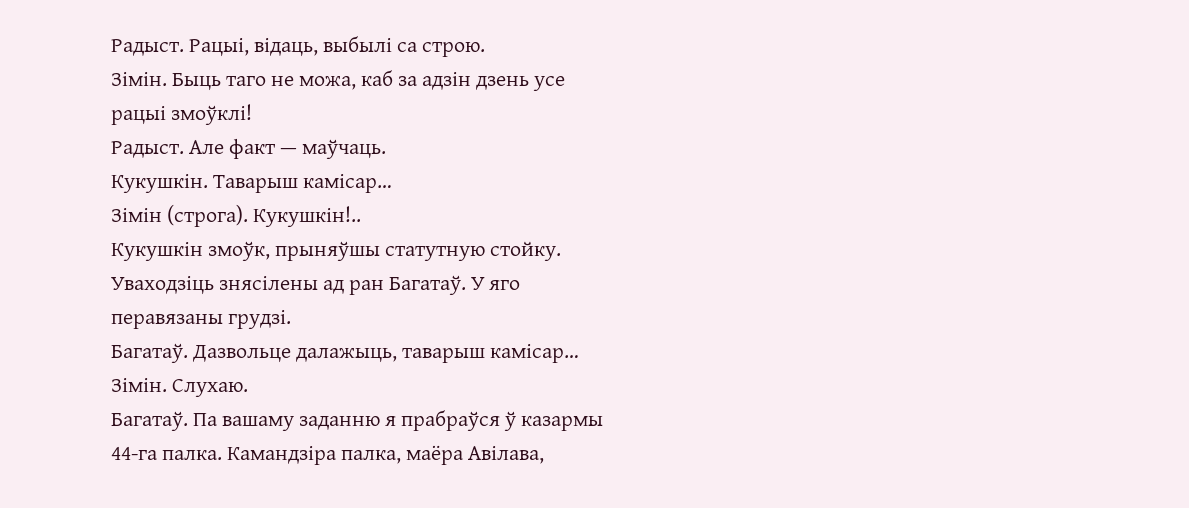Радыст. Рацыі, відаць, выбылі са строю.
Зімін. Быць таго не можа, каб за адзін дзень усе рацыі змоўклі!
Радыст. Але факт — маўчаць.
Кукушкін. Таварыш камісар…
Зімін (строга). Кукушкін!..
Кукушкін змоўк, прыняўшы статутную стойку. Уваходзіць знясілены ад ран Багатаў. У яго перавязаны грудзі.
Багатаў. Дазвольце далажыць, таварыш камісар…
Зімін. Слухаю.
Багатаў. Па вашаму заданню я прабраўся ў казармы 44-га палка. Камандзіра палка, маёра Авілава,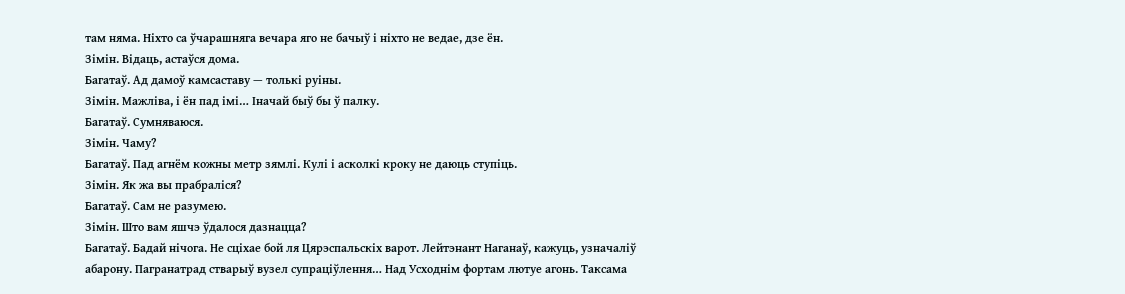там няма. Ніхто са ўчарашняга вечара яго не бачыў і ніхто не ведае, дзе ён.
Зімін. Відаць, астаўся дома.
Багатаў. Ад дамоў камсаставу — толькі руіны.
Зімін. Мажліва, і ён пад імі… Іначай быў бы ў палку.
Багатаў. Сумняваюся.
Зімін. Чаму?
Багатаў. Пад агнём кожны метр зямлі. Кулі і асколкі кроку не даюць ступіць.
Зімін. Як жа вы прабраліся?
Багатаў. Сам не разумею.
Зімін. Што вам яшчэ ўдалося дазнацца?
Багатаў. Бадай нічога. Не сціхае бой ля Цярэспальскіх варот. Лейтэнант Наганаў, кажуць, узначаліў абарону. Пагранатрад стварыў вузел супраціўлення… Над Усходнім фортам лютуе агонь. Таксама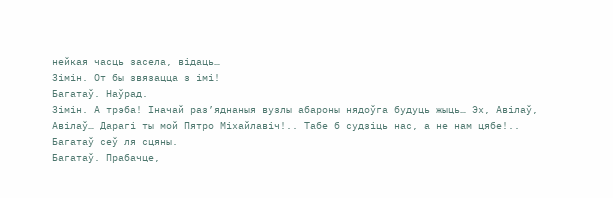нейкая часць засела, відаць…
Зімін. От бы звязацца з імі!
Багатаў. Наўрад.
Зімін. А трэба! Іначай раз’яднаныя вузлы абароны нядоўга будуць жыць… Эх, Авілаў, Авілаў… Дарагі ты мой Пятро Міхайлавіч!.. Табе б судзіць нас, а не нам цябе!..
Багатаў сеў ля сцяны.
Багатаў. Прабачце,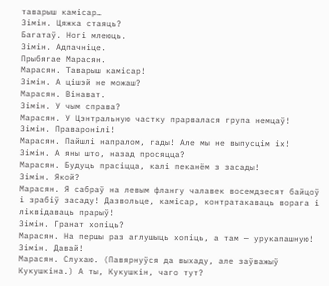таварыш камісар…
Зімін. Цяжка стаяць?
Багатаў. Ногі млеюць.
Зімін. Адпачніце.
Прыбягае Марасян.
Марасян. Таварыш камісар!
Зімін. А цішэй не можаш?
Марасян. Вінават.
Зімін. У чым справа?
Марасян. У Цэнтральную частку прарвалася група немцаў!
Зімін. Праваронілі!
Марасян. Пайшлі напралом, гады! Але мы не выпусцім іх!
Зімін. А яны што, назад просяцца?
Марасян. Будуць прасіцца, калі пеканём з засады!
Зімін. Якой?
Марасян. Я сабраў на левым флангу чалавек восемдзесят байцоў і зрабіў засаду! Дазвольце, камісар, контратакаваць ворага і ліквідаваць прарыў!
Зімін. Гранат хопіць?
Марасян. На першы раз аглушыць хопіць, а там — урукапашную!
Зімін. Давай!
Марасян. Слухаю. (Павярнуўся да выхаду, але заўважыў Кукушкіна.) А ты, Кукушкін, чаго тут?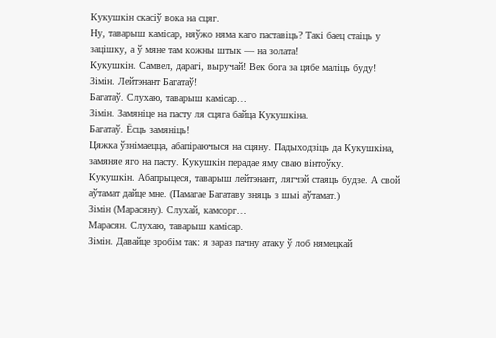Кукушкін скасіў вока на сцяг.
Ну, таварыш камісар, няўжо няма каго паставіць? Такі баец стаіць у зацішку, а ў мяне там кожны штык — на золата!
Кукушкін. Самвел, дарагі, выручай! Век бога за цябе маліць буду!
Зімін. Лейтэнант Багатаў!
Багатаў. Слухаю, таварыш камісар…
Зімін. Замяніце на пасту ля сцяга байца Кукушкіна.
Багатаў. Ёсць замяніць!
Цяжка ўзнімаецца, абапіраючыся на сцяну. Падыходзіць да Кукушкіна, замяняе яго на пасту. Кукушкін перадае яму сваю вінтоўку.
Кукушкін. Абапрыцеся, таварыш лейтэнант, лягчэй стаяць будзе. А свой аўтамат дайце мне. (Памагае Багатаву зняць з шыі аўтамат.)
Зімін (Марасяну). Слухай, камсорг…
Марасян. Слухаю, таварыш камісар.
Зімін. Давайце зробім так: я зараз пачну атаку ў лоб нямецкай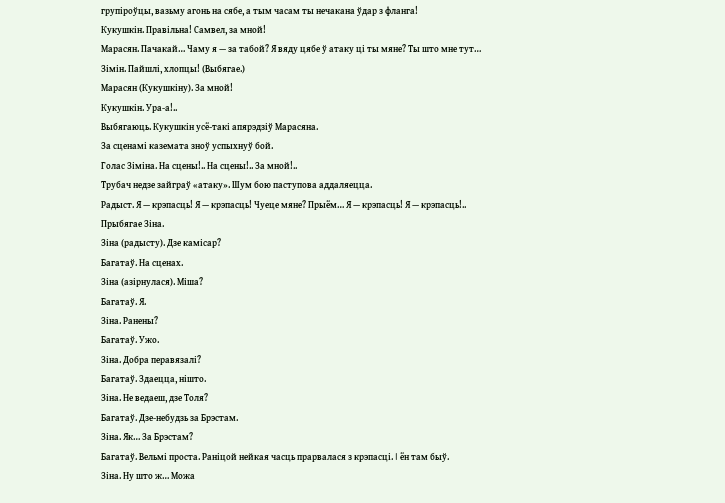групіроўцы, вазьму агонь на сябе, а тым часам ты нечакана ўдар з фланга!
Кукушкін. Правільна! Самвел, за мной!
Марасян. Пачакай… Чаму я — за табой? Я вяду цябе ў атаку ці ты мяне? Ты што мне тут…
Зімін. Пайшлі, хлопцы! (Выбягае.)
Марасян (Кукушкіну). За мной!
Кукушкін. Ура-а!..
Выбягаюць. Кукушкін усё-такі апярэдзіў Марасяна.
За сценамі каземата зноў успыхнуў бой.
Голас Зіміна. На сцены!.. На сцены!.. За мной!..
Трубач недзе зайграў «атаку». Шум бою паступова аддаляецца.
Радыст. Я — крэпасць! Я — крэпасць! Чуеце мяне? Прыём… Я — крэпасць! Я — крэпасць!..
Прыбягае Зіна.
Зіна (радысту). Дзе камісар?
Багатаў. На сценах.
Зіна (азірнулася). Міша?
Багатаў. Я.
Зіна. Ранены?
Багатаў. Ужо.
Зіна. Добра перавязалі?
Багатаў. Здаецца, нішто.
Зіна. Не ведаеш, дзе Толя?
Багатаў. Дзе-небудзь за Брэстам.
Зіна. Як… За Брэстам?
Багатаў. Вельмі проста. Раніцой нейкая часць прарвалася з крэпасці. I ён там быў.
Зіна. Ну што ж… Можа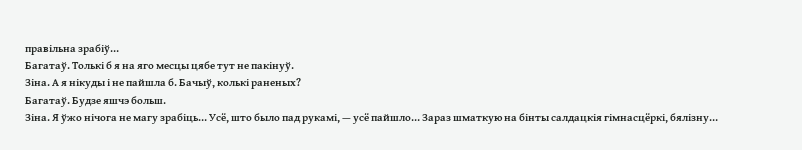правільна зрабіў…
Багатаў. Толькі б я на яго месцы цябе тут не пакінуў.
Зіна. А я нікуды і не пайшла б. Бачыў, колькі раненых?
Багатаў. Будзе яшчэ больш.
Зіна. Я ўжо нічога не магу зрабіць… Усё, што было пад рукамі, — усё пайшло… Зараз шматкую на бінты салдацкія гімнасцёркі, бялізну…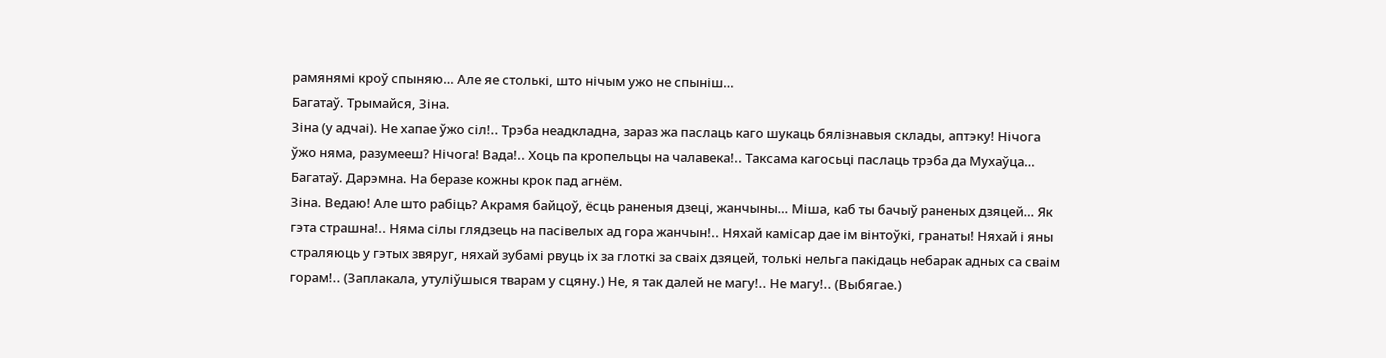рамянямі кроў спыняю… Але яе столькі, што нічым ужо не спыніш…
Багатаў. Трымайся, Зіна.
Зіна (у адчаі). Не хапае ўжо сіл!.. Трэба неадкладна, зараз жа паслаць каго шукаць бялізнавыя склады, аптэку! Нічога ўжо няма, разумееш? Нічога! Вада!.. Хоць па кропельцы на чалавека!.. Таксама кагосьці паслаць трэба да Мухаўца…
Багатаў. Дарэмна. На беразе кожны крок пад агнём.
Зіна. Ведаю! Але што рабіць? Акрамя байцоў, ёсць раненыя дзеці, жанчыны… Міша, каб ты бачыў раненых дзяцей… Як гэта страшна!.. Няма сілы глядзець на пасівелых ад гора жанчын!.. Няхай камісар дае ім вінтоўкі, гранаты! Няхай і яны страляюць у гэтых звяруг, няхай зубамі рвуць іх за глоткі за сваіх дзяцей, толькі нельга пакідаць небарак адных са сваім горам!.. (Заплакала, утуліўшыся тварам у сцяну.) Не, я так далей не магу!.. Не магу!.. (Выбягае.)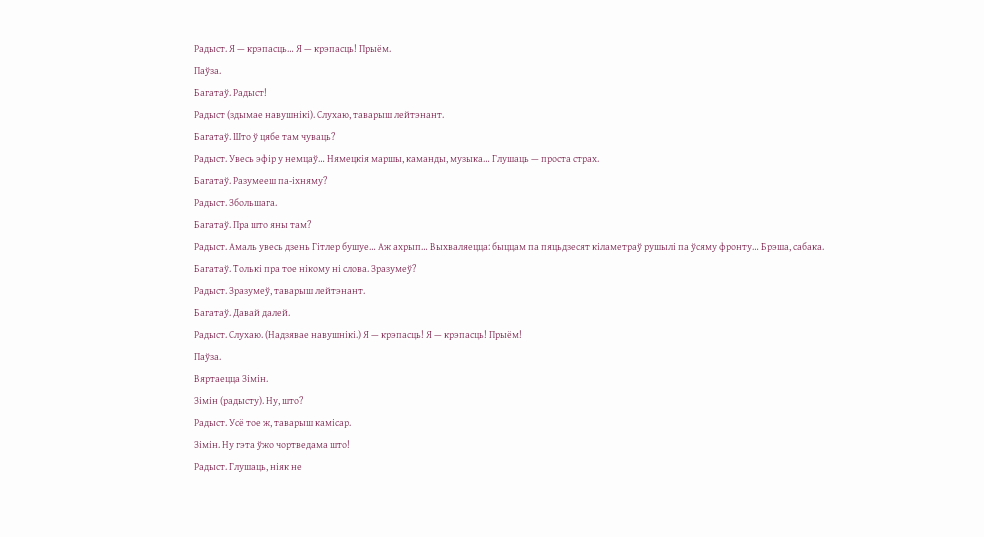Радыст. Я — крэпасць… Я — крэпасць! Прыём.
Паўза.
Багатаў. Радыст!
Радыст (здымае навушнікі). Слухаю, таварыш лейтэнант.
Багатаў. Што ў цябе там чуваць?
Радыст. Увесь эфір у немцаў… Нямецкія маршы, каманды, музыка… Глушаць — проста страх.
Багатаў. Разумееш па-іхняму?
Радыст. Збольшага.
Багатаў. Пра што яны там?
Радыст. Амаль увесь дзень Гітлер бушуе… Аж ахрып… Выхваляецца: быццам па пяцьдзесят кіламетраў рушылі па ўсяму фронту… Брэша, сабака.
Багатаў. Толькі пра тое нікому ні слова. Зразумеў?
Радыст. Зразумеў, таварыш лейтэнант.
Багатаў. Давай далей.
Радыст. Слухаю. (Надзявае навушнікі.) Я — крэпасць! Я — крэпасць! Прыём!
Паўза.
Вяртаецца Зімін.
Зімін (радысту). Ну, што?
Радыст. Усё тое ж, таварыш камісар.
Зімін. Ну гэта ўжо чортведама што!
Радыст. Глушаць, ніяк не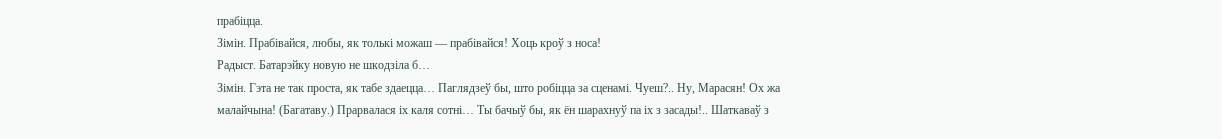прабіцца.
Зімін. Прабівайся, любы, як толькі можаш — прабівайся! Хоць кроў з носа!
Радыст. Батарэйку новую не шкодзіла б…
Зімін. Гэта не так проста, як табе здаецца… Паглядзеў бы, што робіцца за сценамі. Чуеш?.. Ну, Марасян! Ох жа малайчына! (Багатаву.) Прарвалася іх каля сотні… Ты бачыў бы, як ён шарахнуў па іх з засады!.. Шаткаваў з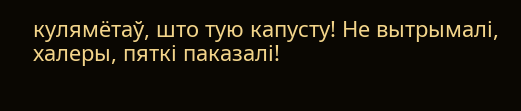кулямётаў, што тую капусту! Не вытрымалі, халеры, пяткі паказалі!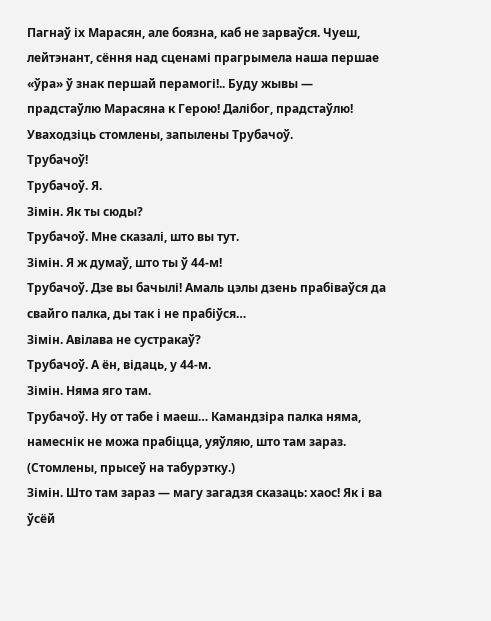Пагнаў іх Марасян, але боязна, каб не зарваўся. Чуеш, лейтэнант, сёння над сценамі прагрымела наша першае «ўра» ў знак першай перамогі!.. Буду жывы — прадстаўлю Марасяна к Герою! Далібог, прадстаўлю!
Уваходзіць стомлены, запылены Трубачоў.
Трубачоў!
Трубачоў. Я.
Зімін. Як ты сюды?
Трубачоў. Мне сказалі, што вы тут.
Зімін. Я ж думаў, што ты ў 44-м!
Трубачоў. Дзе вы бачылі! Амаль цэлы дзень прабіваўся да свайго палка, ды так і не прабіўся…
Зімін. Авілава не сустракаў?
Трубачоў. А ён, відаць, у 44-м.
Зімін. Няма яго там.
Трубачоў. Ну от табе і маеш… Камандзіра палка няма, намеснік не можа прабіцца, уяўляю, што там зараз. (Стомлены, прысеў на табурэтку.)
Зімін. Што там зараз — магу загадзя сказаць: хаос! Як і ва ўсёй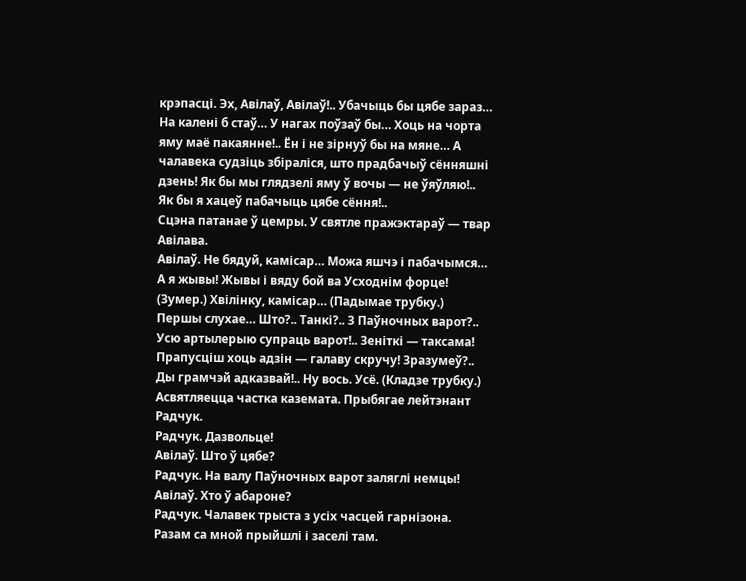крэпасці. Эх, Авілаў, Авілаў!.. Убачыць бы цябе зараз… На калені б стаў… У нагах поўзаў бы… Хоць на чорта яму маё пакаянне!.. Ён і не зірнуў бы на мяне… А чалавека судзіць збіраліся, што прадбачыў сённяшні дзень! Як бы мы глядзелі яму ў вочы — не ўяўляю!.. Як бы я хацеў пабачыць цябе сёння!..
Сцэна патанае ў цемры. У святле пражэктараў — твар Авілава.
Авілаў. Не бядуй, камісар… Можа яшчэ і пабачымся… А я жывы! Жывы і вяду бой ва Усходнім форце! (Зумер.) Хвілінку, камісар… (Падымае трубку.) Першы слухае… Што?.. Танкі?.. З Паўночных варот?.. Усю артылерыю супраць варот!.. Зеніткі — таксама! Прапусціш хоць адзін — галаву скручу! Зразумеў?.. Ды грамчэй адказвай!.. Ну вось. Усё. (Кладзе трубку.)
Асвятляецца частка каземата. Прыбягае лейтэнант Радчук.
Радчук. Дазвольце!
Авілаў. Што ў цябе?
Радчук. На валу Паўночных варот заляглі немцы!
Авілаў. Хто ў абароне?
Радчук. Чалавек трыста з усіх часцей гарнізона. Разам са мной прыйшлі і заселі там.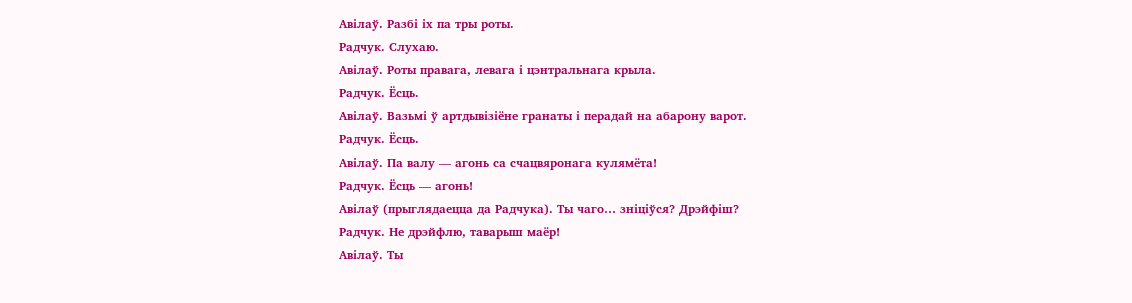Авілаў. Разбі іх па тры роты.
Радчук. Слухаю.
Авілаў. Роты правага, левага і цэнтральнага крыла.
Радчук. Ёсць.
Авілаў. Вазьмі ў артдывізіёне гранаты і перадай на абарону варот.
Радчук. Ёсць.
Авілаў. Па валу — агонь са счацвяронага кулямёта!
Радчук. Ёсць — агонь!
Авілаў (прыглядаецца да Радчука). Ты чаго… зніціўся? Дрэйфіш?
Радчук. Не дрэйфлю, таварыш маёр!
Авілаў. Ты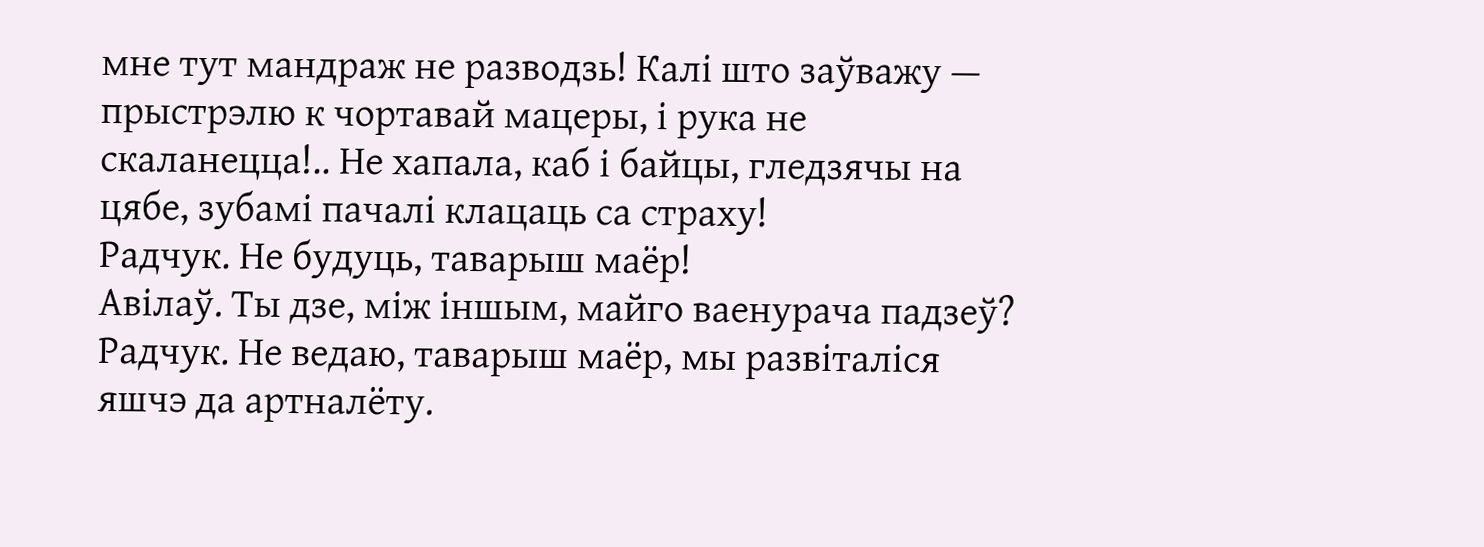мне тут мандраж не разводзь! Калі што заўважу — прыстрэлю к чортавай мацеры, і рука не скаланецца!.. Не хапала, каб і байцы, гледзячы на цябе, зубамі пачалі клацаць са страху!
Радчук. Не будуць, таварыш маёр!
Авілаў. Ты дзе, між іншым, майго ваенурача падзеў?
Радчук. Не ведаю, таварыш маёр, мы развіталіся яшчэ да артналёту.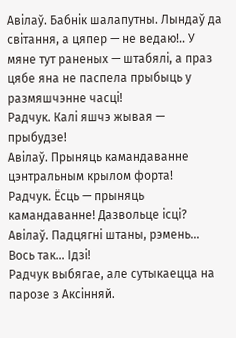Авілаў. Бабнік шалапутны. Лындаў да світання, а цяпер — не ведаю!.. У мяне тут раненых — штабялі, а праз цябе яна не паспела прыбыць у размяшчэнне часці!
Радчук. Калі яшчэ жывая — прыбудзе!
Авілаў. Прыняць камандаванне цэнтральным крылом форта!
Радчук. Ёсць — прыняць камандаванне! Дазвольце ісці?
Авілаў. Падцягні штаны, рэмень… Вось так… Ідзі!
Радчук выбягае, але сутыкаецца на парозе з Аксінняй.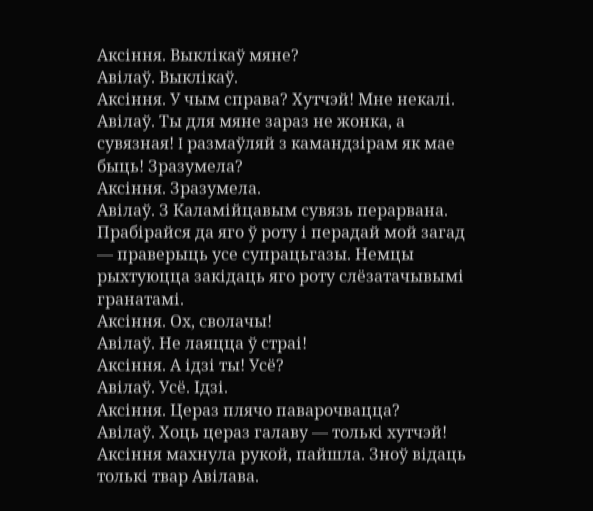Аксіння. Выклікаў мяне?
Авілаў. Выклікаў.
Аксіння. У чым справа? Хутчэй! Мне некалі.
Авілаў. Ты для мяне зараз не жонка, а сувязная! I размаўляй з камандзірам як мае быць! Зразумела?
Аксіння. Зразумела.
Авілаў. З Каламійцавым сувязь перарвана. Прабірайся да яго ў роту і перадай мой загад — праверыць усе супрацьгазы. Немцы рыхтуюцца закідаць яго роту слёзатачывымі гранатамі.
Аксіння. Ох, сволачы!
Авілаў. Не лаяцца ў страі!
Аксіння. А ідзі ты! Усё?
Авілаў. Усё. Ідзі.
Аксіння. Цераз плячо паварочвацца?
Авілаў. Хоць цераз галаву — толькі хутчэй!
Аксіння махнула рукой, пайшла. Зноў відаць толькі твар Авілава.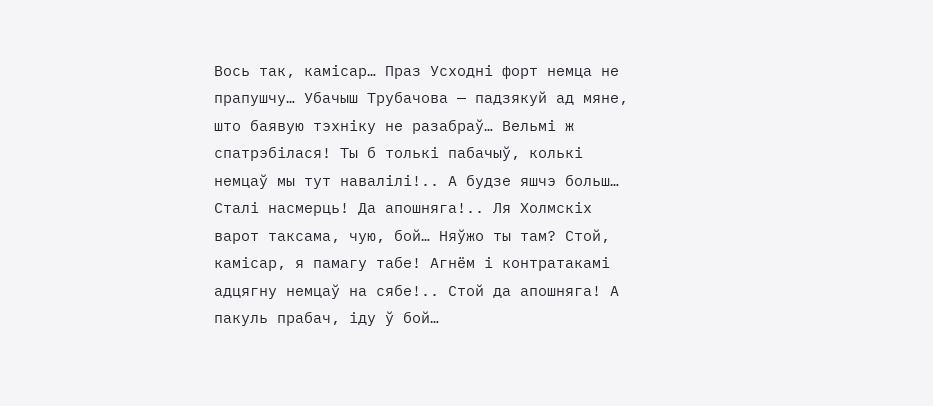Вось так, камісар… Праз Усходні форт немца не прапушчу… Убачыш Трубачова — падзякуй ад мяне, што баявую тэхніку не разабраў… Вельмі ж спатрэбілася! Ты б толькі пабачыў, колькі немцаў мы тут навалілі!.. А будзе яшчэ больш… Сталі насмерць! Да апошняга!.. Ля Холмскіх варот таксама, чую, бой… Няўжо ты там? Стой, камісар, я памагу табе! Агнём і контратакамі адцягну немцаў на сябе!.. Стой да апошняга! А пакуль прабач, іду ў бой…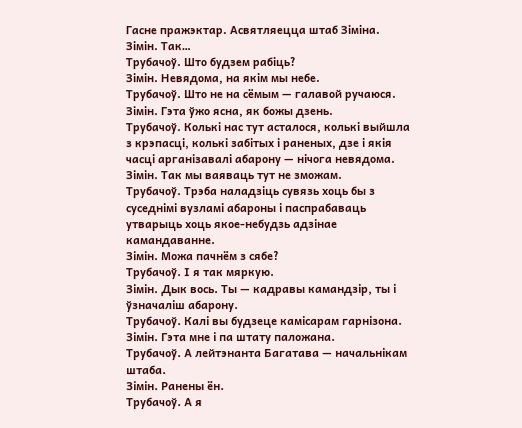Гасне пражэктар. Асвятляецца штаб Зіміна.
Зімін. Так…
Трубачоў. Што будзем рабіць?
Зімін. Невядома, на якім мы небе.
Трубачоў. Што не на сёмым — галавой ручаюся.
Зімін. Гэта ўжо ясна, як божы дзень.
Трубачоў. Колькі нас тут асталося, колькі выйшла з крэпасці, колькі забітых і раненых, дзе і якія часці арганізавалі абарону — нічога невядома.
Зімін. Так мы ваяваць тут не зможам.
Трубачоў. Трэба наладзіць сувязь хоць бы з суседнімі вузламі абароны і паспрабаваць утварыць хоць якое-небудзь адзінае камандаванне.
Зімін. Можа пачнём з сябе?
Трубачоў. І я так мяркую.
Зімін. Дык вось. Ты — кадравы камандзір, ты і ўзначаліш абарону.
Трубачоў. Калі вы будзеце камісарам гарнізона.
Зімін. Гэта мне і па штату паложана.
Трубачоў. А лейтэнанта Багатава — начальнікам штаба.
Зімін. Ранены ён.
Трубачоў. А я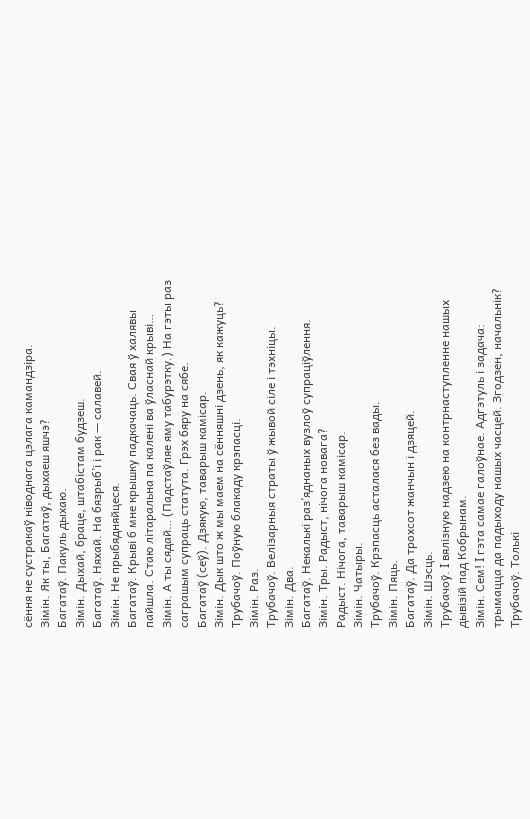сёння не сустракаў ніводнага цэлага камандзіра.
Зімін. Як ты, Багатаў, дыхаеш яшчэ?
Багатаў. Пакуль дыхаю.
Зімін. Дыхай, браце, штабістам будзеш.
Багатаў. Няхай. На бязрыб’і і рак — салавей.
Зімін. Не прыбядняйцеся.
Багатаў. Крыві б мне крышку падкачаць. Свая ў халявы пайшла. Стаю літаральна па калені ва ўласнай крыві…
Зімін. А ты сядай… (Падстаўляе яму табурэтку.) На гэты раз саграшым супраць статута. Грэх бяру на сябе.
Багатаў (сеў). Дзякую, таварыш камісар.
Зімін. Дык што ж мы маем на сённяшні дзень, як кажуць?
Трубачоў. Поўную блакаду крэпасці.
Зімін. Раз.
Трубачоў. Велізарныя страты ў жывой сіле і тэхніцы.
Зімін. Два.
Багатаў. Некалькі раз’яднаных вузлоў супраціўлення.
Зімін. Тры. Радыст, нічога новага?
Радыст. Нічога, таварыш камісар.
Зімін. Чатыры.
Трубачоў. Крэпасць асталася без вады.
Зімін. Пяць.
Багатаў. Да трохсот жанчын і дзяцей.
Зімін. Шэсць.
Трубачоў. I вялізную надзею на контрнаступленне нашых дывізій пад Кобрынам.
Зімін. Сем! I гэта самае галоўнае. Адгэтуль і задача: трымацца да падыходу нашых часцей. Згодзен, начальнік?
Трубачоў. Толькі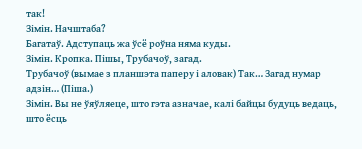так!
Зімін. Начштаба?
Багатаў. Адступаць жа ўсё роўна няма куды.
Зімін. Кропка. Пішы, Трубачоў, загад.
Трубачоў (вымае з планшэта паперу і аловак) Так… Загад нумар адзін… (Піша.)
Зімін. Вы не ўяўляеце, што гэта азначае, калі байцы будуць ведаць, што ёсць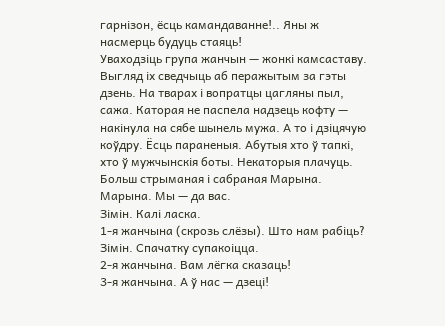гарнізон, ёсць камандаванне!.. Яны ж насмерць будуць стаяць!
Уваходзіць група жанчын — жонкі камсаставу. Выгляд іх сведчыць аб перажытым за гэты дзень. На тварах і вопратцы цагляны пыл, сажа. Каторая не паспела надзець кофту — накінула на сябе шынель мужа. А то і дзіцячую коўдру. Ёсць параненыя. Абутыя хто ў тапкі, хто ў мужчынскія боты. Некаторыя плачуць. Больш стрыманая і сабраная Марына.
Марына. Мы — да вас.
Зімін. Калі ласка.
1-я жанчына (скрозь слёзы). Што нам рабіць?
Зімін. Спачатку супакоіцца.
2-я жанчына. Вам лёгка сказаць!
3-я жанчына. А ў нас — дзеці!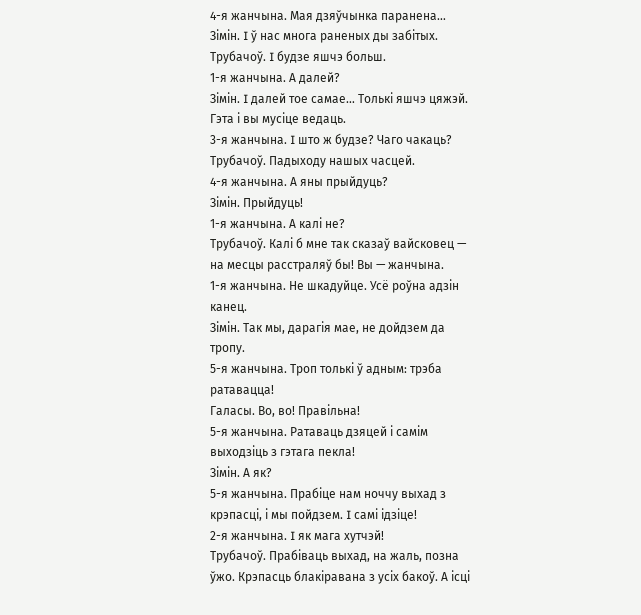4-я жанчына. Мая дзяўчынка паранена…
Зімін. I ў нас многа раненых ды забітых.
Трубачоў. I будзе яшчэ больш.
1-я жанчына. А далей?
Зімін. I далей тое самае… Толькі яшчэ цяжэй. Гэта і вы мусіце ведаць.
3-я жанчына. I што ж будзе? Чаго чакаць?
Трубачоў. Падыходу нашых часцей.
4-я жанчына. А яны прыйдуць?
Зімін. Прыйдуць!
1-я жанчына. А калі не?
Трубачоў. Калі б мне так сказаў вайсковец — на месцы расстраляў бы! Вы — жанчына.
1-я жанчына. Не шкадуйце. Усё роўна адзін канец.
Зімін. Так мы, дарагія мае, не дойдзем да тропу.
5-я жанчына. Троп толькі ў адным: трэба ратавацца!
Галасы. Во, во! Правільна!
5-я жанчына. Ратаваць дзяцей і самім выходзіць з гэтага пекла!
Зімін. А як?
5-я жанчына. Прабіце нам ноччу выхад з крэпасці, і мы пойдзем. I самі ідзіце!
2-я жанчына. I як мага хутчэй!
Трубачоў. Прабіваць выхад, на жаль, позна ўжо. Крэпасць блакіравана з усіх бакоў. А ісці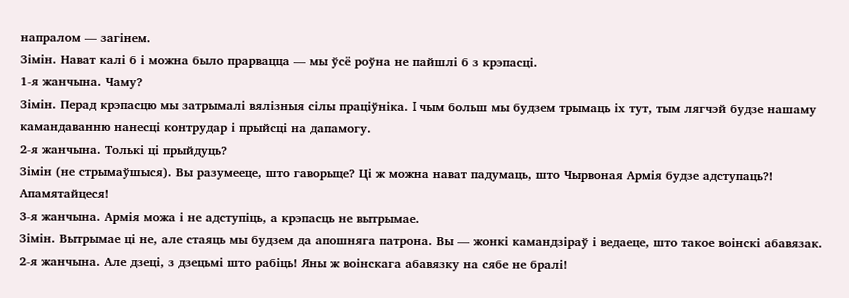напралом — загінем.
Зімін. Нават калі б і можна было прарвацца — мы ўсё роўна не пайшлі б з крэпасці.
1-я жанчына. Чаму?
Зімін. Перад крэпасцю мы затрымалі вялізныя сілы праціўніка. I чым больш мы будзем трымаць іх тут, тым лягчэй будзе нашаму камандаванню нанесці контрудар і прыйсці на дапамогу.
2-я жанчына. Толькі ці прыйдуць?
Зімін (не стрымаўшыся). Вы разумееце, што гаворыце? Ці ж можна нават падумаць, што Чырвоная Армія будзе адступаць?! Апамятайцеся!
3-я жанчына. Армія можа і не адступіць, а крэпасць не вытрымае.
Зімін. Вытрымае ці не, але стаяць мы будзем да апошняга патрона. Вы — жонкі камандзіраў і ведаеце, што такое воінскі абавязак.
2-я жанчына. Але дзеці, з дзецьмі што рабіць! Яны ж воінскага абавязку на сябе не бралі!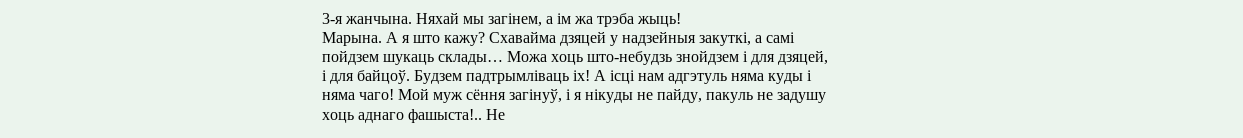3-я жанчына. Няхай мы загінем, а ім жа трэба жыць!
Марына. А я што кажу? Схавайма дзяцей у надзейныя закуткі, а самі пойдзем шукаць склады… Можа хоць што-небудзь знойдзем і для дзяцей, і для байцоў. Будзем падтрымліваць іх! А ісці нам адгэтуль няма куды і няма чаго! Мой муж сёння загінуў, і я нікуды не пайду, пакуль не задушу хоць аднаго фашыста!.. Не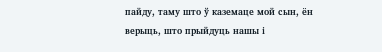пайду, таму што ў каземаце мой сын, ён верыць, што прыйдуць нашы і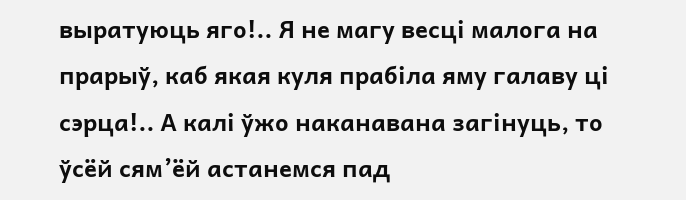выратуюць яго!.. Я не магу весці малога на прарыў, каб якая куля прабіла яму галаву ці сэрца!.. А калі ўжо наканавана загінуць, то ўсёй сям’ёй астанемся пад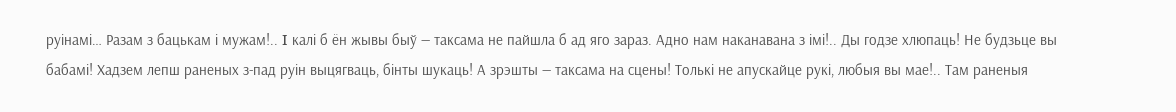руінамі… Разам з бацькам і мужам!.. I калі б ён жывы быў — таксама не пайшла б ад яго зараз. Адно нам наканавана з імі!.. Ды годзе хлюпаць! Не будзьце вы бабамі! Хадзем лепш раненых з-пад руін выцягваць, бінты шукаць! А зрэшты — таксама на сцены! Толькі не апускайце рукі, любыя вы мае!.. Там раненыя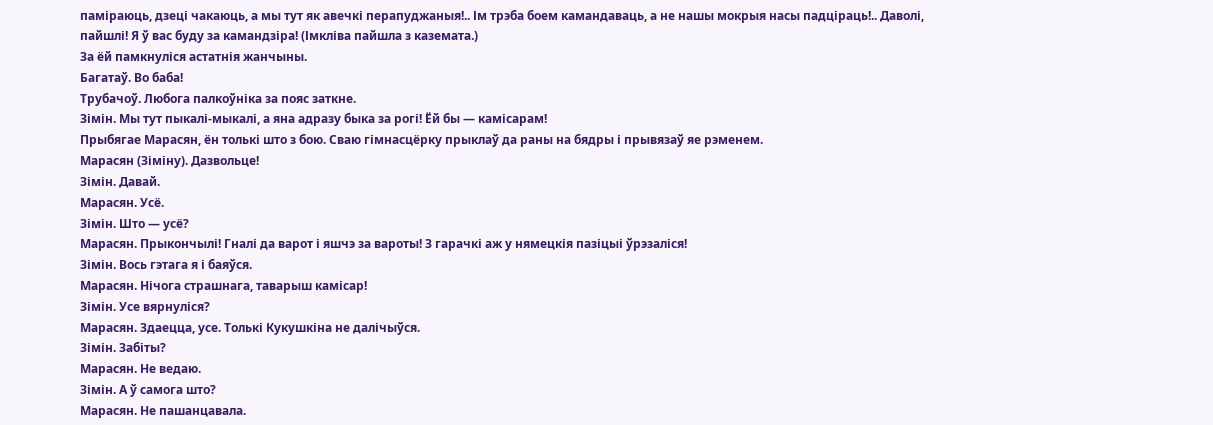паміраюць, дзеці чакаюць, а мы тут як авечкі перапуджаныя!.. Ім трэба боем камандаваць, а не нашы мокрыя насы падціраць!.. Даволі, пайшлі! Я ў вас буду за камандзіра! (Імкліва пайшла з каземата.)
За ёй памкнуліся астатнія жанчыны.
Багатаў. Во баба!
Трубачоў. Любога палкоўніка за пояс заткне.
Зімін. Мы тут пыкалі-мыкалі, а яна адразу быка за рогі! Ёй бы — камісарам!
Прыбягае Марасян, ён толькі што з бою. Сваю гімнасцёрку прыклаў да раны на бядры і прывязаў яе рэменем.
Марасян (Зіміну). Дазвольце!
Зімін. Давай.
Марасян. Усё.
Зімін. Што — усё?
Марасян. Прыкончылі! Гналі да варот і яшчэ за вароты! З гарачкі аж у нямецкія пазіцыі ўрэзаліся!
Зімін. Вось гэтага я і баяўся.
Марасян. Нічога страшнага, таварыш камісар!
Зімін. Усе вярнуліся?
Марасян. Здаецца, усе. Толькі Кукушкіна не далічыўся.
Зімін. Забіты?
Марасян. Не ведаю.
Зімін. А ў самога што?
Марасян. Не пашанцавала.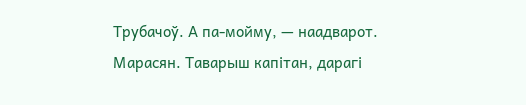Трубачоў. А па-мойму, — наадварот.
Марасян. Таварыш капітан, дарагі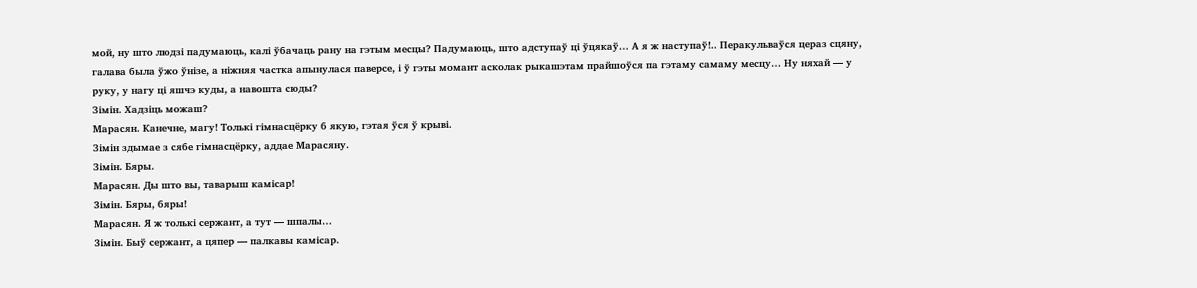мой, ну што людзі падумаюць, калі ўбачаць рану на гэтым месцы? Падумаюць, што адступаў ці ўцякаў… А я ж наступаў!.. Перакульваўся цераз сцяну, галава была ўжо ўнізе, а ніжняя частка апынулася паверсе, і ў гэты момант асколак рыкашэтам прайшоўся па гэтаму самаму месцу… Ну няхай — у руку, у нагу ці яшчэ куды, а навошта сюды?
Зімін. Хадзіць можаш?
Марасян. Канечне, магу! Толькі гімнасцёрку б якую, гэтая ўся ў крыві.
Зімін здымае з сябе гімнасцёрку, аддае Марасяну.
Зімін. Бяры.
Марасян. Ды што вы, таварыш камісар!
3імін. Бяры, бяры!
Марасян. Я ж толькі сержант, а тут — шпалы…
3імін. Быў сержант, а цяпер — палкавы камісар.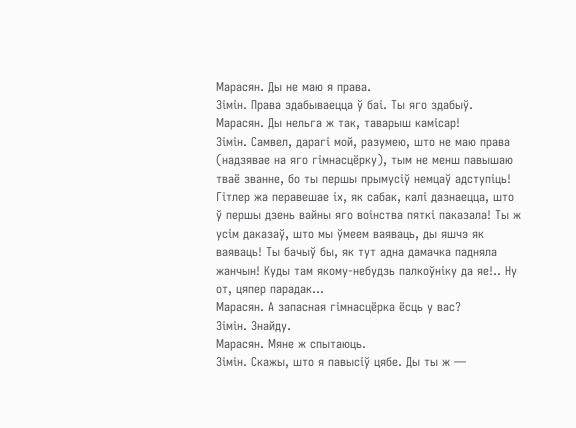Марасян. Ды не маю я права.
Зімін. Права здабываецца ў баі. Ты яго здабыў.
Марасян. Ды нельга ж так, таварыш камісар!
Зімін. Самвел, дарагі мой, разумею, што не маю права (надзявае на яго гімнасцёрку), тым не менш павышаю тваё званне, бо ты першы прымусіў немцаў адступіць! Гітлер жа перавешае іх, як сабак, калі дазнаецца, што ў першы дзень вайны яго воінства пяткі паказала! Ты ж усім даказаў, што мы ўмеем ваяваць, ды яшчэ як ваяваць! Ты бачыў бы, як тут адна дамачка падняла жанчын! Куды там якому-небудзь палкоўніку да яе!.. Ну от, цяпер парадак…
Марасян. А запасная гімнасцёрка ёсць у вас?
Зімін. Знайду.
Марасян. Мяне ж спытаюць.
Зімін. Скажы, што я павысіў цябе. Ды ты ж —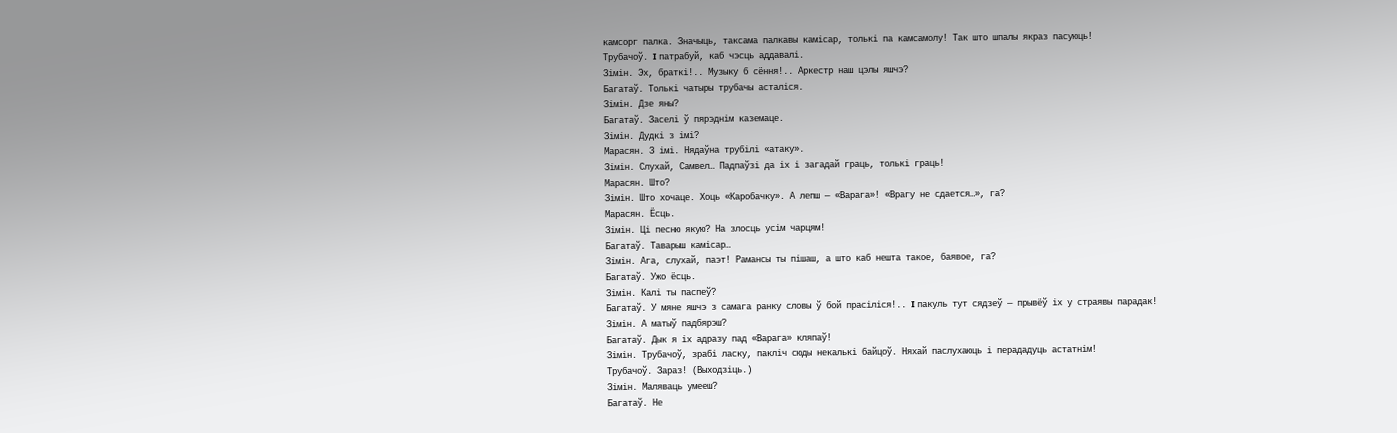камсорг палка. Значыць, таксама палкавы камісар, толькі па камсамолу! Так што шпалы якраз пасуюць!
Трубачоў. I патрабуй, каб чэсць аддавалі.
Зімін. Эх, браткі!.. Музыку б сёння!.. Аркестр наш цэлы яшчэ?
Багатаў. Толькі чатыры трубачы асталіся.
Зімін. Дзе яны?
Багатаў. Заселі ў пярэднім каземаце.
Зімін. Дудкі з імі?
Марасян. З імі. Нядаўна трубілі «атаку».
Зімін. Слухай, Самвел… Падпаўзі да іх і загадай граць, толькі граць!
Марасян. Што?
Зімін. Што хочаце. Хоць «Каробачку». А лепш — «Варага»! «Врагу не сдается…», га?
Марасян. Ёсць.
Зімін. Ці песню якую? На злосць усім чарцям!
Багатаў. Таварыш камісар…
Зімін. Ага, слухай, паэт! Рамансы ты пішаш, а што каб нешта такое, баявое, га?
Багатаў. Ужо ёсць.
Зімін. Калі ты паспеў?
Багатаў. У мяне яшчэ з самага ранку словы ў бой прасіліся!.. I пакуль тут сядзеў — прывёў іх у страявы парадак!
Зімін. А матыў падбярэш?
Багатаў. Дык я іх адразу пад «Варага» кляпаў!
Зімін. Трубачоў, зрабі ласку, пакліч сюды некалькі байцоў. Няхай паслухаюць і перададуць астатнім!
Трубачоў. Зараз! (Выходзіць.)
Зімін. Маляваць умееш?
Багатаў. Не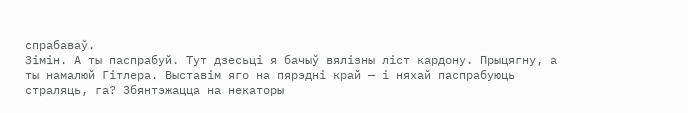спрабаваў.
Зімін. А ты паспрабуй. Тут дзесьці я бачыў вялізны ліст кардону. Прыцягну, а ты намалюй Гітлера. Выставім яго на пярэдні край — і няхай паспрабуюць страляць, га? Збянтэжацца на некаторы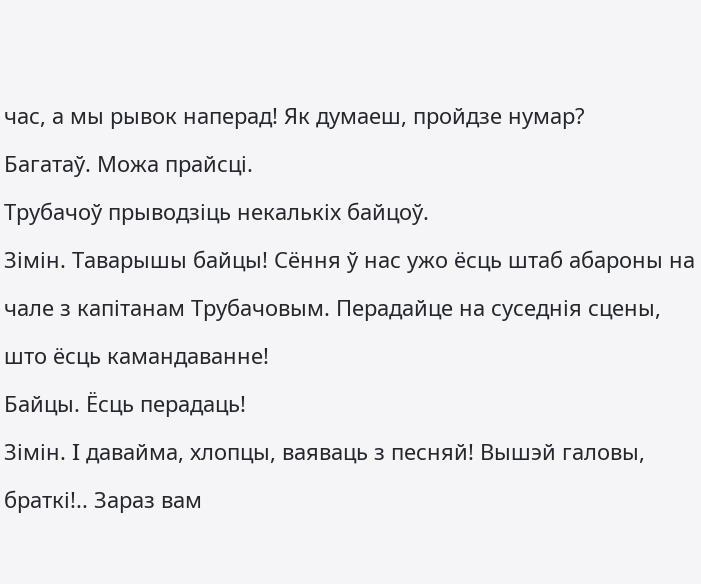час, а мы рывок наперад! Як думаеш, пройдзе нумар?
Багатаў. Можа прайсці.
Трубачоў прыводзіць некалькіх байцоў.
Зімін. Таварышы байцы! Сёння ў нас ужо ёсць штаб абароны на чале з капітанам Трубачовым. Перадайце на суседнія сцены, што ёсць камандаванне!
Байцы. Ёсць перадаць!
Зімін. I давайма, хлопцы, ваяваць з песняй! Вышэй галовы, браткі!.. Зараз вам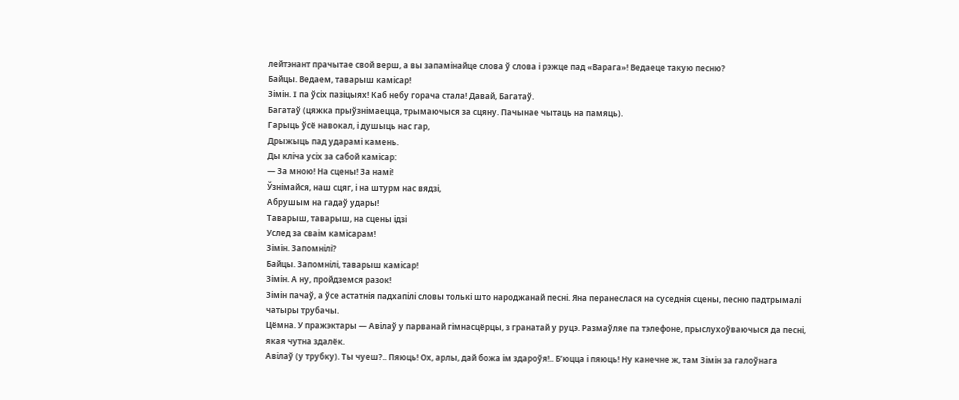лейтэнант прачытае свой верш, а вы запамінайце слова ў слова і рэжце пад «Варага»! Ведаеце такую песню?
Байцы. Ведаем, таварыш камісар!
Зімін. I па ўсіх пазіцыях! Каб небу горача стала! Давай, Багатаў.
Багатаў (цяжка прыўзнімаецца, трымаючыся за сцяну. Пачынае чытаць на памяць).
Гарыць ўсё навокал, і душыць нас гар,
Дрыжыць пад ударамі камень.
Ды кліча усіх за сабой камісар:
— За мною! На сцены! За намі!
Ўзнімайся, наш сцяг, і на штурм нас вядзі,
Абрушым на гадаў удары!
Таварыш, таварыш, на сцены ідзі
Услед за сваім камісарам!
Зімін. Запомнілі?
Байцы. Запомнілі, таварыш камісар!
Зімін. А ну, пройдземся разок!
Зімін пачаў, а ўсе астатнія падхапілі словы толькі што народжанай песні. Яна перанеслася на суседнія сцены, песню падтрымалі чатыры трубачы.
Цёмна. У пражэктары — Авілаў у парванай гімнасцёрцы, з гранатай у руцэ. Размаўляе па тэлефоне, прыслухоўваючыся да песні, якая чутна здалёк.
Авілаў (у трубку). Ты чуеш?.. Пяюць! Ох, арлы, дай божа ім здароўя!.. Б’юцца і пяюць! Ну канечне ж, там Зімін за галоўнага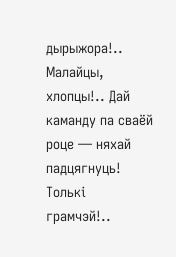дырыжора!.. Малайцы, хлопцы!.. Дай каманду па сваёй роце — няхай падцягнуць! Толькі грамчэй!..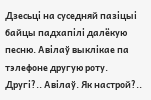Дзесьці на суседняй пазіцыі байцы падхапілі далёкую песню. Авілаў выклікае па тэлефоне другую роту.
Другі?.. Авілаў. Як настрой?..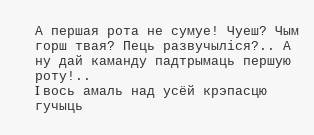А першая рота не сумуе! Чуеш? Чым горш твая? Пець развучыліся?.. А ну дай каманду падтрымаць першую роту!..
I вось амаль над усёй крэпасцю гучыць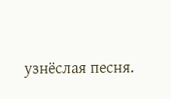узнёслая песня.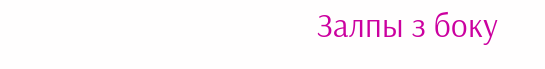Залпы з боку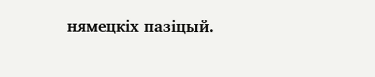нямецкіх пазіцый.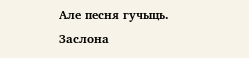Але песня гучыць.
Заслона